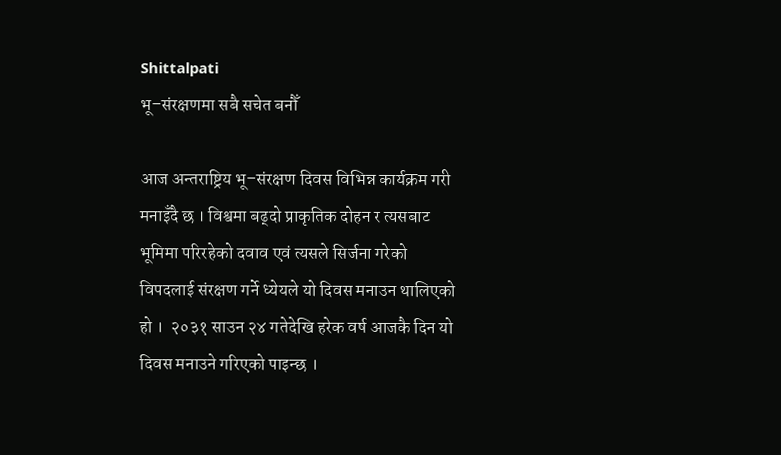Shittalpati
भू–संरक्षणमा सबै सचेत बनौँ

आज अन्तराष्ट्रिय भू–संरक्षण दिवस विभिन्न कार्यक्रम गरी मनाइँदै छ । विश्वमा बढ्दो प्राकृतिक दोहन र त्यसबाट भूमिमा परिरहेको दवाव एवं त्यसले सिर्जना गरेको विपदलाई संरक्षण गर्ने ध्येयले यो दिवस मनाउन थालिएको हो ।  २०३१ साउन २४ गतेदेखि हरेक वर्ष आजकै दिन यो दिवस मनाउने गरिएको पाइन्छ ।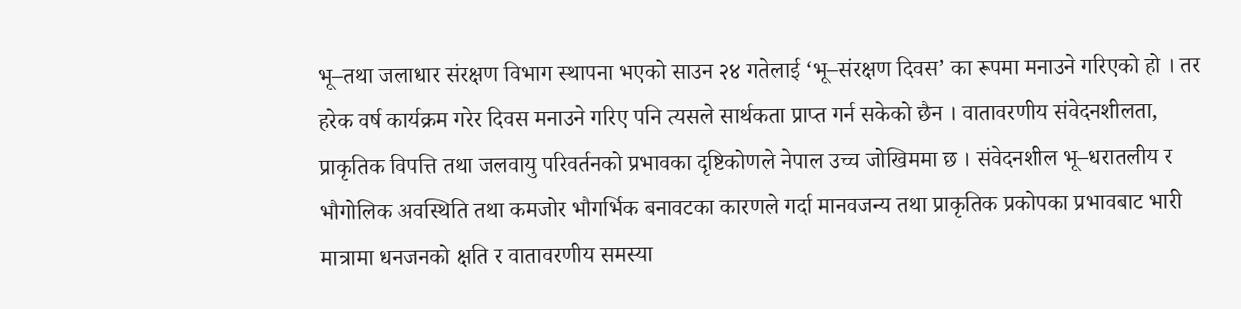भू–तथा जलाधार संरक्षण विभाग स्थापना भएको साउन २४ गतेलाई ‘भू–संरक्षण दिवस’ का रूपमा मनाउने गरिएको हो । तर हरेक वर्ष कार्यक्रम गरेर दिवस मनाउने गरिए पनि त्यसले सार्थकता प्राप्त गर्न सकेको छैन । वातावरणीय संवेदनशीलता, प्राकृतिक विपत्ति तथा जलवायु परिवर्तनको प्रभावका दृष्टिकोणले नेपाल उच्च जोखिममा छ । संवेदनशील भू–धरातलीय र भौगोलिक अवस्थिति तथा कमजोर भौगर्भिक बनावटका कारणले गर्दा मानवजन्य तथा प्राकृतिक प्रकोपका प्रभावबाट भारी मात्रामा धनजनको क्षति र वातावरणीय समस्या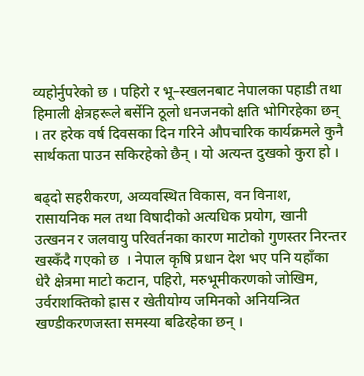व्यहोर्नुपरेको छ । पहिरो र भू–स्खलनबाट नेपालका पहाडी तथा हिमाली क्षेत्रहरूले बर्सेनि ठूलो धनजनको क्षति भोगिरहेका छन् । तर हरेक वर्ष दिवसका दिन गरिने औपचारिक कार्यक्रमले कुनै सार्थकता पाउन सकिरहेको छैन् । यो अत्यन्त दुखको कुरा हो ।

बढ्दो सहरीकरण, अव्यवस्थित विकास, वन विनाश, रासायनिक मल तथा विषादीको अत्यधिक प्रयोग, खानी उत्खनन र जलवायु परिवर्तनका कारण माटोको गुणस्तर निरन्तर खस्कँदै गएको छ  । नेपाल कृषि प्रधान देश भए पनि यहाँका धेरै क्षेत्रमा माटो कटान, पहिरो, मरुभूमीकरणको जोखिम, उर्वराशक्तिको ह्रास र खेतीयोग्य जमिनको अनियन्त्रित खण्डीकरणजस्ता समस्या बढिरहेका छन् ।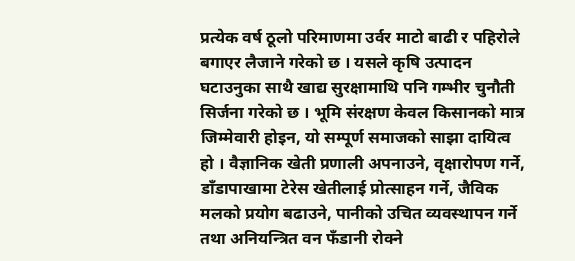प्रत्येक वर्ष ठूलो परिमाणमा उर्वर माटो बाढी र पहिरोले बगाएर लैजाने गरेको छ । यसले कृषि उत्पादन घटाउनुका साथै खाद्य सुरक्षामाथि पनि गम्भीर चुनौती सिर्जना गरेको छ । भूमि संरक्षण केवल किसानको मात्र जिम्मेवारी होइन, यो सम्पूर्ण समाजको साझा दायित्व हो । वैज्ञानिक खेती प्रणाली अपनाउने, वृक्षारोपण गर्ने, डाँडापाखामा टेरेस खेतीलाई प्रोत्साहन गर्ने, जैविक मलको प्रयोग बढाउने, पानीको उचित व्यवस्थापन गर्ने तथा अनियन्त्रित वन फँडानी रोक्ने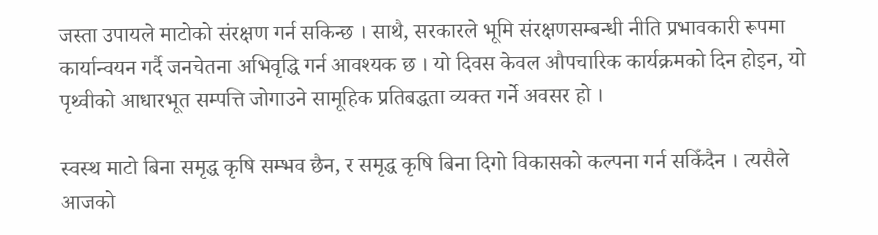जस्ता उपायले माटोको संरक्षण गर्न सकिन्छ । साथै, सरकारले भूमि संरक्षणसम्बन्धी नीति प्रभावकारी रूपमा कार्यान्वयन गर्दै जनचेतना अभिवृद्धि गर्न आवश्यक छ । यो दिवस केवल औपचारिक कार्यक्रमको दिन होइन, यो पृथ्वीको आधारभूत सम्पत्ति जोगाउने सामूहिक प्रतिबद्धता व्यक्त गर्ने अवसर हो ।

स्वस्थ माटो बिना समृद्ध कृषि सम्भव छैन, र समृद्ध कृषि बिना दिगो विकासको कल्पना गर्न सकिँदैन । त्यसैले आजको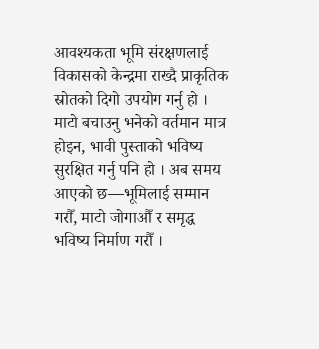आवश्यकता भूमि संरक्षणलाई विकासको केन्द्रमा राख्दै प्राकृतिक स्रोतको दिगो उपयोग गर्नु हो । माटो बचाउनु भनेको वर्तमान मात्र होइन, भावी पुस्ताको भविष्य सुरक्षित गर्नु पनि हो । अब समय आएको छ—भूमिलाई सम्मान गरौँ, माटो जोगाऔँ र समृद्ध भविष्य निर्माण गरौँ ।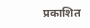प्रकाशित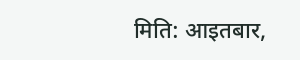मिति: आइतबार,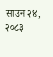साउन २४, २०८३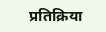प्रतिक्रिया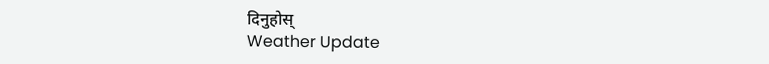दिनुहोस्
Weather Update